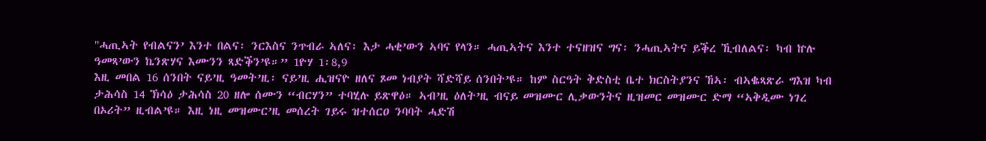"ሓጢኣት የብልናን’ እንተ በልና፡ ንርእስና ንጥብራ ኣለና፡ እታ ሓቂ’ውን ኣባና የላን። ሓጢኣትና እንተ ተናዘዝና ግና፡ ንሓጢኣትና ይቕረ ኺብለልና፡ ካብ ኵሉ ዓመጻ’ውን ኬንጽሃና እሙንን ጻድቕን’ዩ።” 1ዮሃ 1፡8,9
እዚ መበል 16 ሰንበት ናይ’ዚ ዓመት’ዚ፡ ናይ’ዚ ሒዝናዮ ዘለና ጾመ ነብያት ሻድሻይ ሰንበት’ዩ። ከም ስርዓት ቅድስቲ ቤተ ክርስትያንና ኸኣ፡ ብኣቈጻጽራ ግእዝ ካብ ታሕሳስ 14 ኽሳዕ ታሕሳስ 20 ዘሎ ሰሙን “ብርሃን” ተባሂሉ ይጽዋዕ። ኣብ’ዚ ዕለት’ዚ ብናይ መዝሙር ሊቃውንትና ዚዝመር መዝሙር ድማ “ኣቅዲሙ ነገረ በኦሪት” ዚብል’ዩ። እዚ ነዚ መዝሙር’ዚ መሰረት ገይሩ ዝተሰርዐ ንባባት ሓድሽ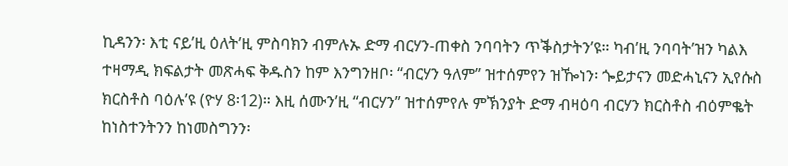ኪዳንን፡ እቲ ናይ’ዚ ዕለት’ዚ ምስባክን ብምሉኡ ድማ ብርሃን-ጠቀስ ንባባትን ጥቕስታትን’ዩ። ካብ’ዚ ንባባት’ዝን ካልእ ተዛማዲ ክፍልታት መጽሓፍ ቅዱስን ከም እንግንዘቦ፡ “ብርሃን ዓለም” ዝተሰምየን ዝዀነን፡ ጐይታናን መድሓኒናን ኢየሱስ ክርስቶስ ባዕሉ’ዩ (ዮሃ 8፡12)። እዚ ሰሙን’ዚ “ብርሃን” ዝተሰምየሉ ምኽንያት ድማ ብዛዕባ ብርሃን ክርስቶስ ብዕምቈት ከነስተንትንን ከነመስግንን፡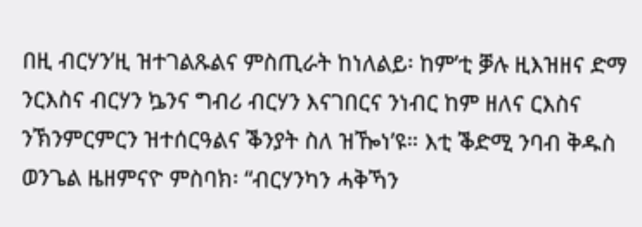በዚ ብርሃን’ዚ ዝተገልጹልና ምስጢራት ከነለልይ፡ ከም’ቲ ቓሉ ዚእዝዘና ድማ ንርእስና ብርሃን ኴንና ግብሪ ብርሃን እናገበርና ንነብር ከም ዘለና ርእስና ንኽንምርምርን ዝተሰርዓልና ቕንያት ስለ ዝዀነ’ዩ። እቲ ቕድሚ ንባብ ቅዱስ ወንጌል ዜዘምናዮ ምስባክ፡ “ብርሃንካን ሓቅኻን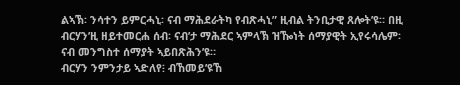ልኣኽ፡ ንሳተን ይምርሓኒ፡ ናብ ማሕደራትካ የብጽሓኒ” ዚብል ትንቢታዊ ጸሎት’ዩ። በዚ ብርሃን’ዚ ዘይተመርሐ ሰብ፡ ናብ’ታ ማሕደር ኣምላኽ ዝዀነት ሰማያዊት ኢየሩሳሌም፡ ናብ መንግስተ ሰማያት ኣይበጽሕን’ዩ።
ብርሃን ንምንታይ ኣድለየ፧ ብኸመይ’ዩኸ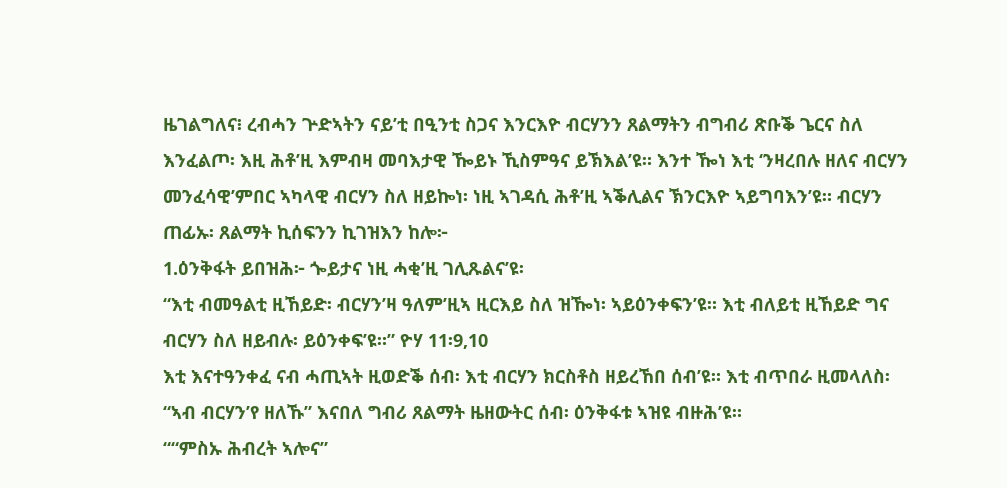ዜገልግለና፧ ረብሓን ጕድኣትን ናይ’ቲ በዒንቲ ስጋና እንርእዮ ብርሃንን ጸልማትን ብግብሪ ጽቡቕ ጌርና ስለ እንፈልጦ፡ እዚ ሕቶ’ዚ እምብዛ መባእታዊ ዀይኑ ኺስምዓና ይኽእል’ዩ። እንተ ዀነ እቲ ‘ንዛረበሉ ዘለና ብርሃን መንፈሳዊ’ምበር ኣካላዊ ብርሃን ስለ ዘይኰነ፡ ነዚ ኣገዳሲ ሕቶ’ዚ ኣቕሊልና ኽንርእዮ ኣይግባእን’ዩ። ብርሃን ጠፊኡ፡ ጸልማት ኪሰፍንን ኪገዝእን ከሎ፦
1.ዕንቅፋት ይበዝሕ፦ ጐይታና ነዚ ሓቂ’ዚ ገሊጹልና’ዩ፡
“እቲ ብመዓልቲ ዚኸይድ፡ ብርሃን’ዛ ዓለም’ዚኣ ዚርእይ ስለ ዝዀነ፡ ኣይዕንቀፍን’ዩ። እቲ ብለይቲ ዚኸይድ ግና ብርሃን ስለ ዘይብሉ፡ ይዕንቀፍ’ዩ።” ዮሃ 11፡9,10
እቲ እናተዓንቀፈ ናብ ሓጢኣት ዚወድቕ ሰብ፡ እቲ ብርሃን ክርስቶስ ዘይረኸበ ሰብ’ዩ። እቲ ብጥበራ ዚመላለስ፡ “ኣብ ብርሃን’የ ዘለኹ” እናበለ ግብሪ ጸልማት ዜዘውትር ሰብ፡ ዕንቅፋቱ ኣዝዩ ብዙሕ’ዩ።
““ምስኡ ሕብረት ኣሎና”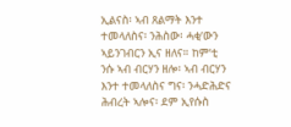ኢልናስ፡ ኣብ ጸልማት እንተ ተመላለስና፡ ንሕስው፡ ሓቂ’ውን ኣይንገብርን ኢና ዘለና። ከም’ቲ ንሱ ኣብ ብርሃን ዘሎ፡ ኣብ ብርሃን እንተ ተመላለስና ግና፡ ንሓድሕድና ሕብረት ኣሎና፡ ደም ኢየሱስ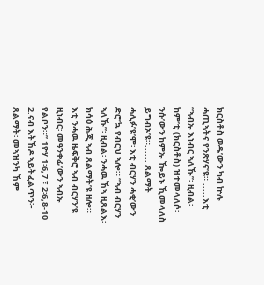ክርስቶስ ወዱ’ውን ካብ ኵሉ ሓጢኣትና የንጽሃና’ዩ። .....እቲ “ኣብኡ እነብር ኣለኹ”፡ ዚብል፡ ከም’ቲ (ክርስቶስ) ዝተመላለሶ፡ ንሱ’ውን ከምኡ ዀይኑ ኺመላለስ ይግብኦ’ዩ።...... ጸልማት ሓሊፉ’ዩ’ሞ፡ እቲ ብርሃን ሓቂ’ውን ድሮ’ኳ የብርህ ኣሎ። “ኣብ ብርሃን ኣለኹ”፡ ዚብል፡ ንሓዉ ኸኣ ዚጸልእ፡ ክሳዕ ሕጂ ኣብ ጸልማት’ዩ ዘሎ። እቲ ንሓዉ ዜፍቅሮ ኣብ ብርሃን’ዩ ዚነብር፡ መዓንቀፊ’ውን ኣብኡ የልቦን።” 1ዮሃ 1፡6,7 ፣ 2፡6,8-10
2.ናብ እትኸዶ ኣይትፈልጥን፦ ጸልማት፡ መኣዝንካ ኸም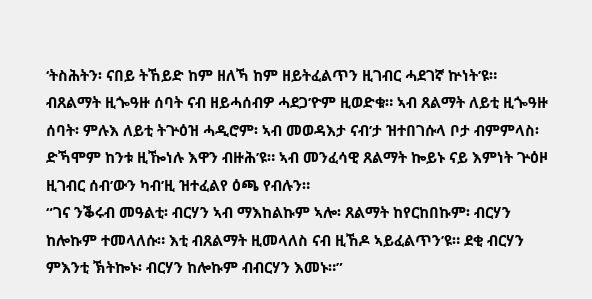‘ትስሕትን፡ ናበይ ትኸይድ ከም ዘለኻ ከም ዘይትፈልጥን ዚገብር ሓደገኛ ኵነት’ዩ። ብጸልማት ዚጐዓዙ ሰባት ናብ ዘይሓሰብዎ ሓደጋ’ዮም ዚወድቁ። ኣብ ጸልማት ለይቲ ዚጐዓዙ ሰባት፡ ምሉእ ለይቲ ትጕዕዝ ሓዲሮም፡ ኣብ መወዳእታ ናብ’ታ ዝተበገሱላ ቦታ ብምምላስ፡ ድኻሞም ከንቱ ዚዀነሉ እዋን ብዙሕ’ዩ። ኣብ መንፈሳዊ ጸልማት ኰይኑ ናይ እምነት ጕዕዞ ዚገብር ሰብ’ውን ካብ’ዚ ዝተፈልየ ዕጫ የብሉን።
“ገና ንቕሩብ መዓልቲ፡ ብርሃን ኣብ ማእከልኩም ኣሎ፡ ጸልማት ከየርከበኩም፡ ብርሃን ከሎኩም ተመላለሱ። እቲ ብጸልማት ዚመላለስ ናብ ዚኸዶ ኣይፈልጥን’ዩ። ደቂ ብርሃን ምእንቲ ኽትኰኑ፡ ብርሃን ከሎኩም ብብርሃን እመኑ።”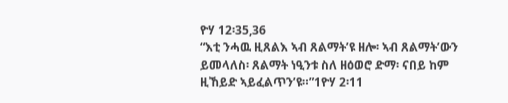ዮሃ 12፡35,36
“እቲ ንሓዉ ዚጸልእ ኣብ ጸልማት’ዩ ዘሎ፡ ኣብ ጸልማት’ውን ይመላለስ፡ ጸልማት ነዒንቱ ስለ ዘዕወሮ ድማ፡ ናበይ ከም ዚኸይድ ኣይፈልጥን’ዩ።”1ዮሃ 2፡11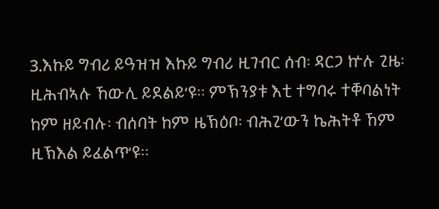3.እኩይ ግብሪ ይዓዝዝ እኩይ ግብሪ ዚገብር ሰብ፡ ዳርጋ ኵሉ ጊዜ፡ ዚሕብኣሉ ኸውሊ ይደልይ’ዩ። ምኽንያቱ እቲ ተግባሩ ተቐባልነት ከም ዘይብሉ፡ ብሰባት ከም ዜኽዕቦ፡ ብሕጊ’ውን ኬሕትቶ ኸም ዚኽእል ይፈልጥ’ዩ።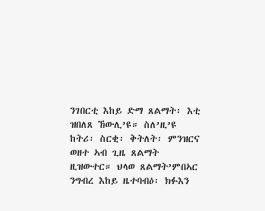ንገበርቲ እከይ ድማ ጸልማት፡ እቲ ዝበለጸ ኸውሊ’ዩ። ስለ’ዚ’ዩ ከትሪ፡ ስርቂ፡ ቅትለት፡ ምንዝርና ወዘተ ኣብ ጊዜ ጸልማት ዚዝውተር። ህላወ ጸልማት’ምበኣር ንግብረ እከይ ዜተባብዕ፡ ክፉእን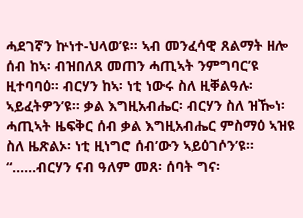ሓደገኛን ኵነተ-ህላወ’ዩ። ኣብ መንፈሳዊ ጸልማት ዘሎ ሰብ ከኣ፡ ብዝበለጸ መጠን ሓጢኣት ንምግባር’ዩ ዚተባባዕ። ብርሃን ከኣ፡ ነቲ ነውሩ ስለ ዚቐልዓሉ፡ ኣይፈትዎን’ዩ። ቃል እግዚአብሔር፡ ብርሃን ስለ ዝዀነ፡ ሓጢኣት ዜፍቅር ሰብ ቃል እግዚአብሔር ምስማዕ ኣዝዩ ስለ ዜጽልኦ፡ ነቲ ዚነግሮ ሰብ’ውን ኣይዕገሶን’ዩ።
“......ብርሃን ናብ ዓለም መጸ፡ ሰባት ግና፡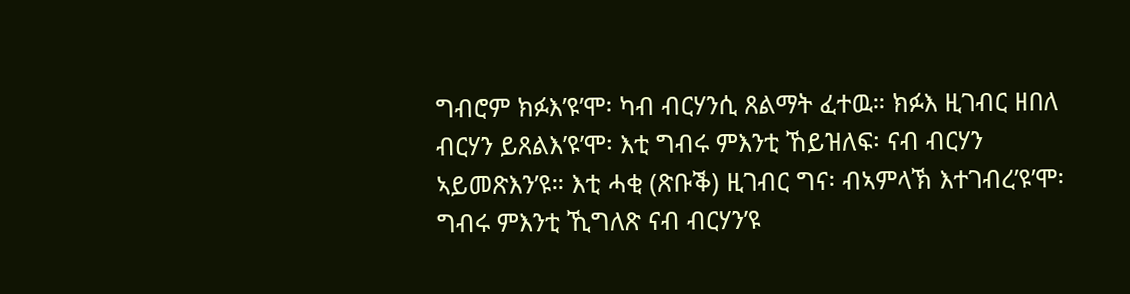ግብሮም ክፉእ’ዩ’ሞ፡ ካብ ብርሃንሲ ጸልማት ፈተዉ። ክፉእ ዚገብር ዘበለ ብርሃን ይጸልእ’ዩ’ሞ፡ እቲ ግብሩ ምእንቲ ኸይዝለፍ፡ ናብ ብርሃን ኣይመጽእን’ዩ። እቲ ሓቂ (ጽቡቕ) ዚገብር ግና፡ ብኣምላኽ እተገብረ’ዩ’ሞ፡ ግብሩ ምእንቲ ኺግለጽ ናብ ብርሃን’ዩ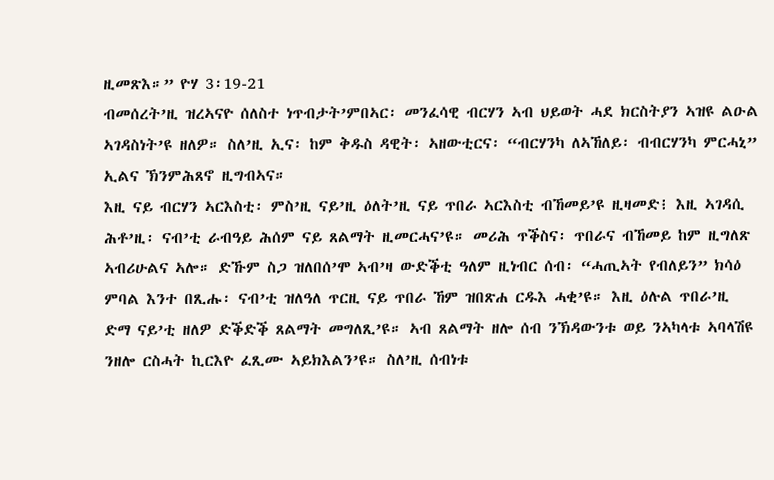ዚመጽእ።” ዮሃ 3፡19-21
ብመሰረት’ዚ ዝረኣናዮ ሰለስተ ነጥብታት’ምበኣር፡ መንፈሳዊ ብርሃን ኣብ ህይወት ሓደ ክርስትያን ኣዝዩ ልዑል ኣገዳስነት’ዩ ዘለዎ። ስለ’ዚ ኢና፡ ከም ቅዱስ ዳዊት፡ ኣዘውቲርና፡ “ብርሃንካ ለኣኸለይ፡ ብብርሃንካ ምርሓኒ” ኢልና ኽንምሕጸኖ ዚግብኣና።
እዚ ናይ ብርሃን ኣርእስቲ፡ ምስ’ዚ ናይ’ዚ ዕለት’ዚ ናይ ጥበራ ኣርእስቲ ብኸመይ’ዩ ዚዛመድ፧ እዚ ኣገዳሲ ሕቶ’ዚ፡ ናብ’ቲ ራብዓይ ሕሰም ናይ ጸልማት ዚመርሓና’ዩ። መሪሕ ጥቕስና፡ ጥበራና ብኸመይ ከም ዚግለጽ ኣብሪሁልና ኣሎ። ድኹም ስጋ ዝለበሰ’ሞ ኣብ’ዛ ውድቕቲ ዓለም ዚነብር ሰብ፡ “ሓጢኣት የብለይን” ክሳዕ ምባል እንተ በጺሑ፡ ናብ’ቲ ዝለዓለ ጥርዚ ናይ ጥበራ ኸም ዝበጽሐ ርዱእ ሓቂ’ዩ። እዚ ዕሉል ጥበራ’ዚ ድማ ናይ’ቲ ዘለዎ ድቕድቕ ጸልማት መግለጺ’ዩ። ኣብ ጸልማት ዘሎ ሰብ ንኽዳውንቱ ወይ ንኣካላቱ ኣባላሽዩ ንዘሎ ርስሓት ኪርእዮ ፈጺሙ ኣይክእልን’ዩ። ስለ’ዚ ሰብነቱ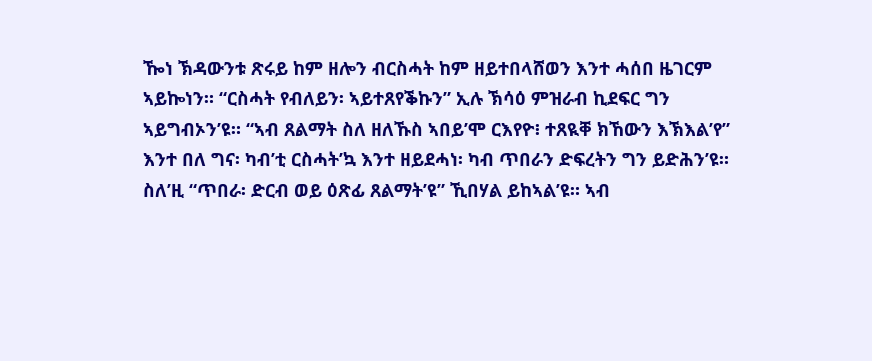ዀነ ኽዳውንቱ ጽሩይ ከም ዘሎን ብርስሓት ከም ዘይተበላሸወን እንተ ሓሰበ ዜገርም ኣይኰነን። “ርስሓት የብለይን፡ ኣይተጸየቕኩን” ኢሉ ኽሳዕ ምዝራብ ኪደፍር ግን ኣይግብኦን’ዩ። “ኣብ ጸልማት ስለ ዘለኹስ ኣበይ’ሞ ርእየዮ፧ ተጸዪቐ ክኸውን እኽእል’የ” እንተ በለ ግና፡ ካብ’ቲ ርስሓት’ኳ እንተ ዘይደሓነ፡ ካብ ጥበራን ድፍረትን ግን ይድሕን’ዩ። ስለ’ዚ “ጥበራ፡ ድርብ ወይ ዕጽፊ ጸልማት’ዩ” ኺበሃል ይከኣል’ዩ። ኣብ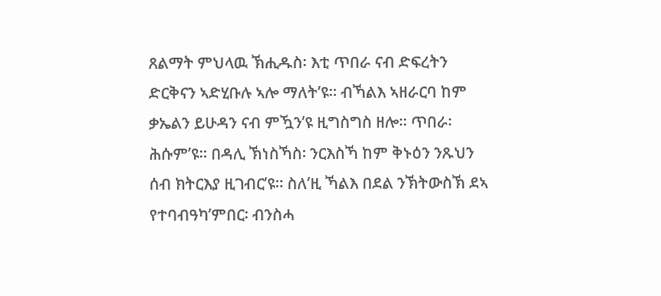ጸልማት ምህላዉ ኽሒዱስ፡ እቲ ጥበራ ናብ ድፍረትን ድርቅናን ኣድሂቡሉ ኣሎ ማለት’ዩ። ብኻልእ ኣዘራርባ ከም ቃኤልን ይሁዳን ናብ ምዃን’ዩ ዚግስግስ ዘሎ። ጥበራ፡ ሕሱም’ዩ። በዳሊ ኽነስኻስ፡ ንርእስኻ ከም ቅኑዕን ንጹህን ሰብ ክትርእያ ዚገብር’ዩ። ስለ’ዚ ኻልእ በደል ንኽትውስኽ ደኣ የተባብዓካ’ምበር፡ ብንስሓ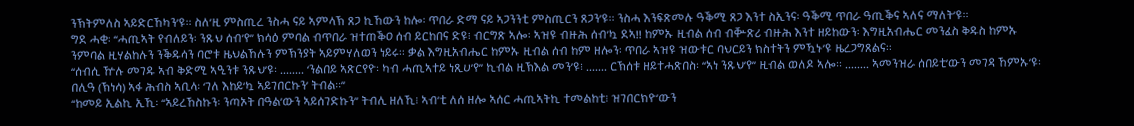ንኽትምለስ ኣይድርኸካን’ዩ። ስለ’ዚ ምስጢረ ንስሓ ናይ ኣምላኽ ጸጋ ኪኸውን ከሎ፡ ጥበራ ድማ ናይ ኣጋንንቲ ምስጢርን ጸጋን’ዩ። ንስሓ እንፍጽመሉ ዓቕሚ ጸጋ እንተ ስኢንና፡ ዓቕሚ ጥበራ ዓጢቕና ኣለና ማለት’ዩ።
ግደ ሓቂ፡ “ሓጢኣት የብለይን፡ ንጹህ ሰብ’የ” ክሳዕ ምባል ብጥበራ ዝተጠቕዐ ሰብ ይርከበና ድዩ፧ ብርግጽ ኣሎ፡ ኣዝዩ ብዙሕ ሰብ’ኳ ደኣ!! ከምኡ ዚብል ሰብ ብቝጽሪ ብዙሕ እንተ ዘይከውን፡ እግዚአብሔር መንፈስ ቅዱስ ከምኡ ንምባል ዚሃልከሉን ንቕዱሳን ባሮቱ ዜህልኸሉን ምኽንያት ኣይምሃለወን ነይሩ። ቃል እግዚአብሔር ከምኡ ዚብል ሰብ ከም ዘሎን፡ ጥበራ ኣዝዩ ዝውቱር ባህርይን ክስተትን ምዃኑ’ዩ ዜረጋግጸልና።
“ሰብሲ ዅሉ መገዱ ኣብ ቅድሚ ኣዒንቱ ንጹህ’ዩ፡ ........ ‘ንልበይ ኣጽርየዮ፡ ካብ ሓጢኣተይ ነጺሀ’የ” ኪብል ዚኽእል መን’ዩ፧ ....... ርኽሰቱ ዘይተሓጽበስ፡ “ኣነ ንጹህ’የ” ዚብል ወለዶ ኣሎ። ........ ኣመንዝራ ሰበይቲ’ውን መገዳ ኸምኡ’ዩ፡ በሊዓ (ኽነሳ) ኣፋ ሕብስ ኣቢላ፡ ‘ገለ እከይ’ኳ ኣይገበርኩን’ ትብል።”
“ከመይ ኢልኪ ኢኺ፡ “ኣይረኸስኩን፡ ንጣኦት በዓል’ውን ኣይሰገድኩን” ትብሊ ዘለኺ፧ ኣብ’ቲ ለሰ ዘሎ ኣሰር ሓጢኣትኪ ተመልከቲ፧ ዝገበርክዮ’ውን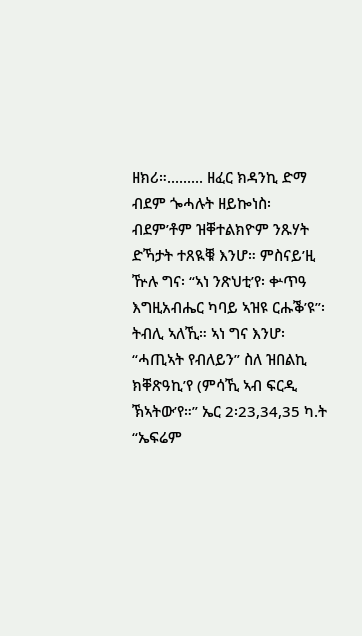ዘክሪ።......... ዘፈር ክዳንኪ ድማ ብደም ጐሓሉት ዘይኰነስ፡ ብደም’ቶም ዝቐተልክዮም ንጹሃት ድኻታት ተጸዪቑ እንሆ። ምስናይ’ዚ ዅሉ ግና፡ “ኣነ ንጽህቲ’የ፡ ቍጥዓ እግዚአብሔር ካባይ ኣዝዩ ርሑቕ’ዩ”፡ ትብሊ ኣለኺ። ኣነ ግና እንሆ፡ “ሓጢኣት የብለይን” ስለ ዝበልኪ ክቐጽዓኪ’የ (ምሳኺ ኣብ ፍርዲ ኽኣትው’የ።” ኤር 2፡23,34,35 ካ.ት
“ኤፍሬም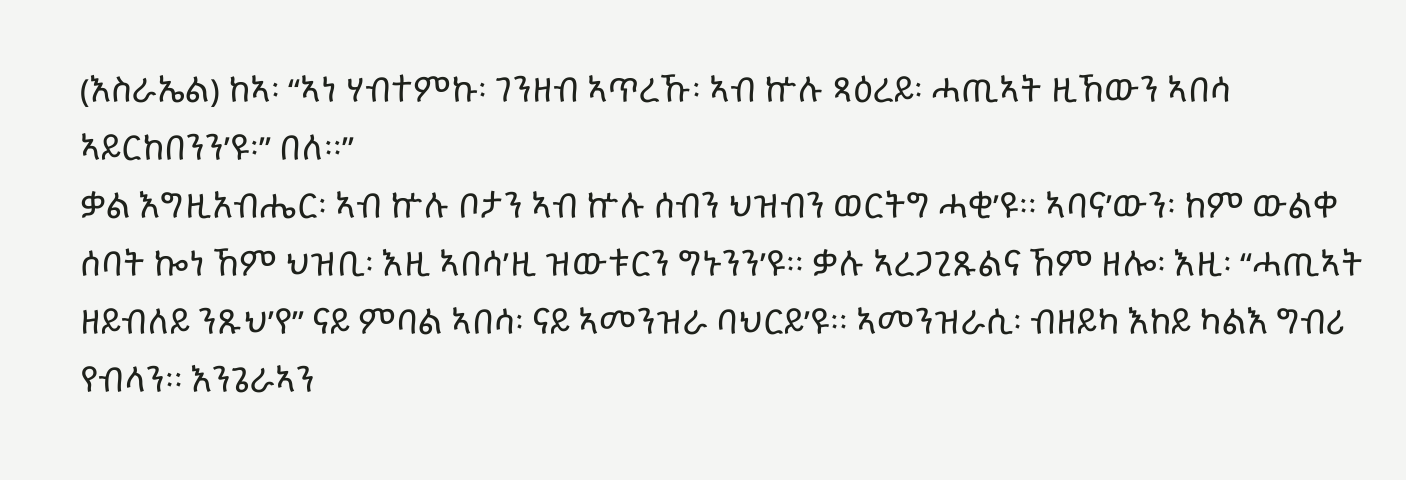(እስራኤል) ከኣ፡ “ኣነ ሃብተምኩ፡ ገንዘብ ኣጥረኹ፡ ኣብ ኵሉ ጻዕረይ፡ ሓጢኣት ዚኸውን ኣበሳ ኣይርከበንን’ዩ፡” በለ።”
ቃል እግዚአብሔር፡ ኣብ ኵሉ ቦታን ኣብ ኵሉ ሰብን ህዝብን ወርትግ ሓቂ’ዩ። ኣባና’ውን፡ ከም ውልቀ ሰባት ኰነ ኸም ህዝቢ፡ እዚ ኣበሳ’ዚ ዝውቱርን ግኑንን’ዩ። ቃሉ ኣረጋጊጹልና ኸም ዘሎ፡ እዚ፡ “ሓጢኣት ዘይብለይ ንጹህ’የ” ናይ ምባል ኣበሳ፡ ናይ ኣመንዝራ ባህርይ’ዩ። ኣመንዝራሲ፡ ብዘይካ እከይ ካልእ ግብሪ የብላን። እንጌራኣን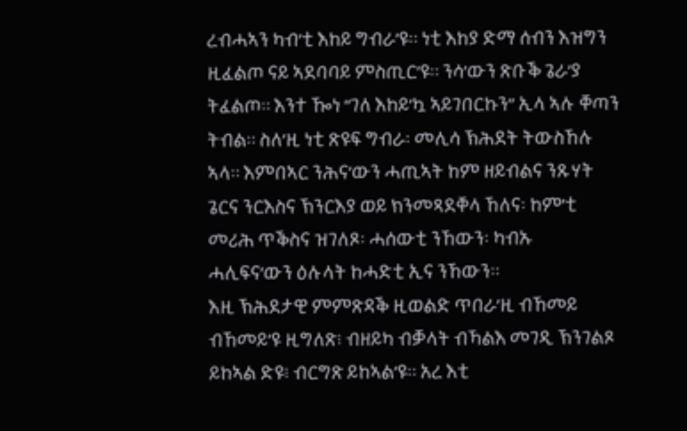ረብሓኣን ካብ’ቲ እከይ ግብራ’ዩ። ነቲ እከያ ድማ ሰብን እዝግን ዚፈልጦ ናይ ኣደባባይ ምስጢር’ዩ። ንሳ’ውን ጽቡቕ ጌራ’ያ ትፈልጦ። እንተ ዀነ “ገለ እከይ’ኳ ኣይገበርኩን” ኢላ ኣሉ ቐጣን ትብል። ስለ’ዚ ነቲ ጽዩፍ ግብራ፡ መሊሳ ኽሕደት ትውስኸሉ ኣላ። እምበኣር ንሕና’ውን ሓጢኣት ከም ዘይብልና ንጹሃት ጌርና ንርእስና ኽንርእያ ወይ ክንመጻደቐላ ኸለና፡ ከም’ቲ መሪሕ ጥቕስና ዝገለጾ፡ ሓሰውቲ ንኸውን፡ ካብኡ ሓሊፍና’ውን ዕሉላት ከሓድቲ ኢና ንኸውን።
እዚ ኽሕደታዊ ምምጽዳቕ ዚወልድ ጥበራ’ዚ ብኸመይ ብኸመይ’ዩ ዚግለጽ፧ ብዘይካ ብቓላት ብኻልእ መገዲ ኽንገልጾ ይከኣል ድዩ፧ ብርግጽ ይከኣል’ዩ። አረ እቲ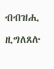ብብዝሒ ዚግለጸሉ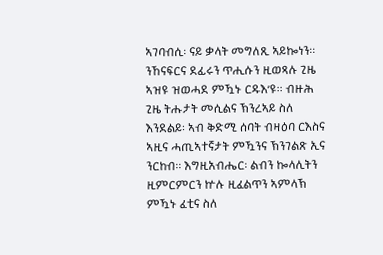ኣገባብሲ፡ ናይ ቃላት መግለጺ ኣይኰነን። ንኸናፍርና ደፊሩን ጥሒሱን ዚወጻሉ ጊዜ ኣዝዩ ዝወሓደ ምዃኑ ርዱእ’ዩ። ብዙሕ ጊዜ ትሑታት መሲልና ኽንረኣይ ስለ እንደልይ፡ ኣብ ቅድሚ ሰባት ብዛዕባ ርእስና ኣዚና ሓጢኣተኛታት ምዃንና ኽንገልጽ ኢና ንርከብ። እግዚአብሔር፡ ልብን ኰላሊትን ዚምርምርን ኵሉ ዚፈልጥን ኣምላኽ ምዃኑ ፈቲና ስለ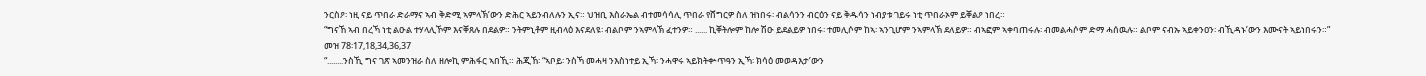ንርስዖ፡ ነዚ ናይ ጥበራ ድራማና ኣብ ቅድሚ ኣምላኽ’ውን ድሕር ኣይንብለሉን ኢና። ህዝቢ እስራኤል ብተመሳሳሊ ጥበራ የሸግርዎ ስለ ዝነበሩ፡ ብልሳንን ብርዕን ናይ ቅዱሳን ነብያቱ ገይሩ ነቲ ጥበራኦም ይቐልዖ ነበረ።
“ግናኸ ኣብ በረኻ ነቲ ልዑል ተሃላሊኾም እናቐጸሉ በደልዎ። ንትምኒቶም ዚብላዕ እናደለዩ፡ ብልቦም ንኣምላኽ ፈተንዎ። ...... ኪቐትሎም ከሎ ሽዑ ይደልይዎ ነበሩ፡ ተመሊሶም ከኣ፡ ኣንጊሆም ንኣምላኽ ደለይዎ። ብኣፎም ኣቀባጠሩሉ፡ ብመልሓሶም ድማ ሓሰዉሉ። ልቦም ናብኡ ኣይቀንዐን፡ ብኺዳኑ’ውን እሙናት ኣይነበሩን።” መዝ 78፡17,18,34,36,37
“........ንስኺ ግና ገጽ ኣመንዝራ ስለ ዘሎኪ ምሕፋር ኣበኺ። ሕጂኸ፡ “ኣቦይ፡ ንስኻ መሓዛ ንእስነተይ ኢኻ፡ ንሓዋሩ ኣይክትቍጥዓን ኢኻ፡ ክሳዕ መወዳእታ’ውን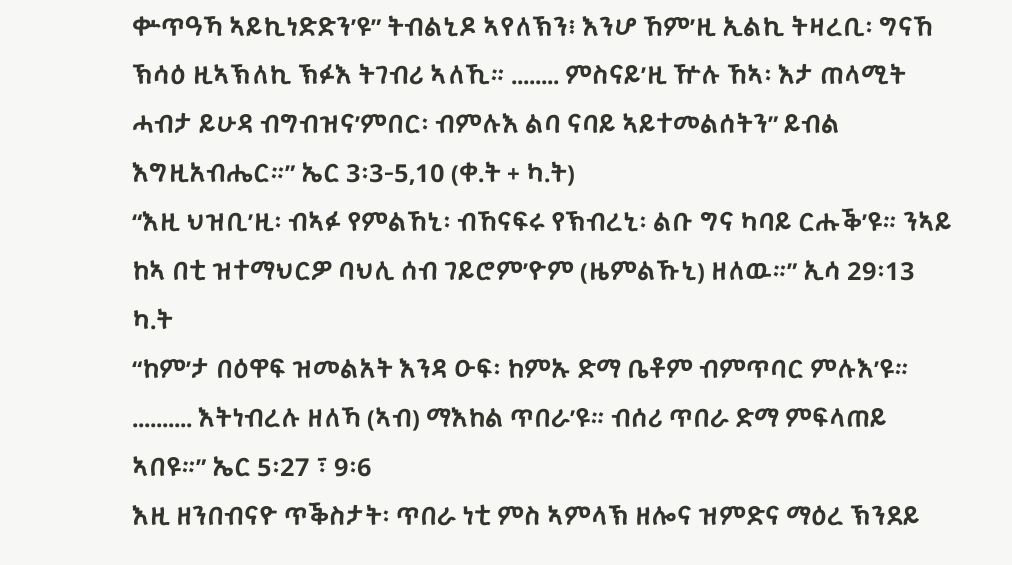ቍጥዓኻ ኣይኪነድድን’ዩ” ትብልኒዶ ኣየለኽን፧ እንሆ ኸም’ዚ ኢልኪ ትዛረቢ፡ ግናኸ ኽሳዕ ዚኣኽለኪ ኽፉእ ትገብሪ ኣለኺ። ........ ምስናይ’ዚ ዅሉ ኸኣ፡ እታ ጠላሚት ሓብታ ይሁዳ ብግብዝና’ምበር፡ ብምሉእ ልባ ናባይ ኣይተመልሰትን” ይብል እግዚአብሔር።” ኤር 3፡3-5,10 (ቀ.ት + ካ.ት)
“እዚ ህዝቢ’ዚ፡ ብኣፉ የምልኸኒ፡ ብኸናፍሩ የኽብረኒ፡ ልቡ ግና ካባይ ርሑቕ’ዩ። ንኣይ ከኣ በቲ ዝተማህርዎ ባህሊ ሰብ ገይሮም’ዮም (ዜምልኹኒ) ዘለዉ።” ኢሳ 29፡13 ካ.ት
“ከም’ታ በዕዋፍ ዝመልአት እንዳ ዑፍ፡ ከምኡ ድማ ቤቶም ብምጥባር ምሉእ’ዩ። .......... እትነብረሉ ዘለኻ (ኣብ) ማእከል ጥበራ’ዩ። ብሰሪ ጥበራ ድማ ምፍላጠይ ኣበዩ።” ኤር 5፡27 ፣ 9፡6
እዚ ዘንበብናዮ ጥቕስታት፡ ጥበራ ነቲ ምስ ኣምላኽ ዘሎና ዝምድና ማዕረ ኽንደይ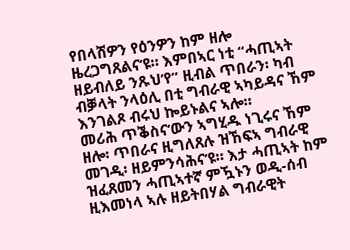የበላሽዎን የዕንዎን ከም ዘሎ ዜረጋግጸልና’ዩ። እምበኣር ነቲ “ሓጢኣት ዘይብለይ ንጹህ’የ” ዚብል ጥበራን፡ ካብ ብቓላት ንላዕሊ በቲ ግብራዊ ኣካይዳና ኸም እንገልጾ ብሩህ ኰይኑልና ኣሎ።
መሪሕ ጥቕስና’ውን ኣግሂዱ ነጊሩና ኸም ዘሎ፡ ጥበራና ዚግለጸሉ ዝኸፍኣ ግብራዊ መገዲ፡ ዘይምንሳሕና’ዩ። እታ ሓጢኣት ከም ዝፈጸመን ሓጢኣተኛ ምዃኑን ወዲ-ሰብ ዚእመነላ ኣሉ ዘይትበሃል ግብራዊት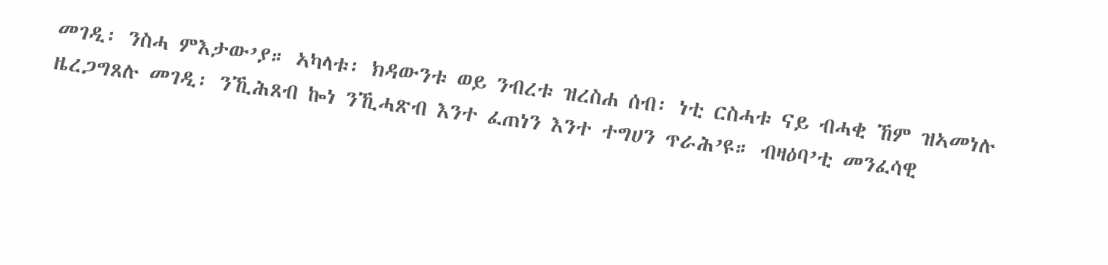መገዲ፡ ንስሓ ምእታው’ያ። ኣካላቱ፡ ክዳውንቱ ወይ ንብረቱ ዝረስሐ ሰብ፡ ነቲ ርስሓቱ ናይ ብሓቂ ኸም ዝኣመነሉ ዜረጋግጸሉ መገዲ፡ ንኺሕጸብ ኰነ ንኺሓጽብ እንተ ፈጠነን እንተ ተግሀን ጥራሕ’ዩ። ብዛዕባ’ቲ መንፈሳዊ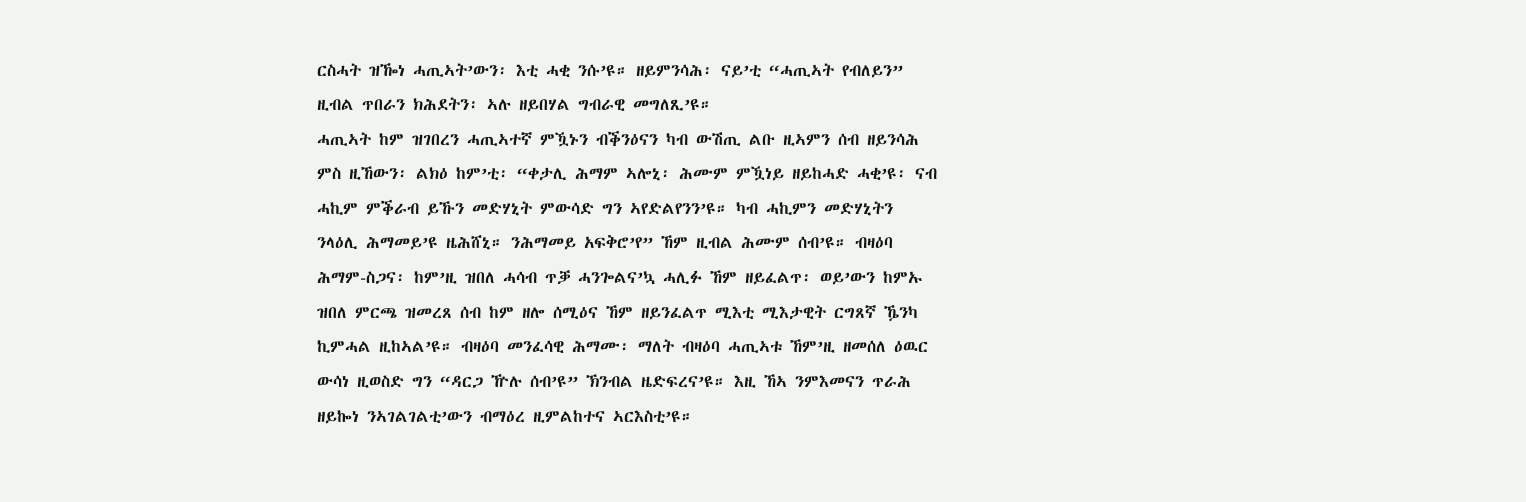ርስሓት ዝዀነ ሓጢኣት’ውን፡ እቲ ሓቂ ንሱ’ዩ። ዘይምንሳሕ፡ ናይ’ቲ “ሓጢኣት የብለይን” ዚብል ጥበራን ክሕደትን፡ ኣሉ ዘይበሃል ግብራዊ መግለጺ’ዩ።
ሓጢኣት ከም ዝገበረን ሓጢኣተኛ ምዃኑን ብቕንዕናን ካብ ውሽጢ ልቡ ዚኣምን ሰብ ዘይንሳሕ ምስ ዚኸውን፡ ልክዕ ከም’ቲ፡ “ቀታሊ ሕማም ኣሎኒ፡ ሕሙም ምዃነይ ዘይከሓድ ሓቂ’ዩ፡ ናብ ሓኪም ምቕራብ ይኹን መድሃኒት ምውሳድ ግን ኣየድልየንን’ዩ። ካብ ሓኪምን መድሃኒትን ንላዕሊ ሕማመይ’ዩ ዜሕሸኒ። ንሕማመይ አፍቅሮ’የ” ኸም ዚብል ሕሙም ሰብ’ዩ። ብዛዕባ ሕማም-ስጋና፡ ከም’ዚ ዝበለ ሓሳብ ጥቓ ሓንጐልና’ኳ ሓሊፉ ኸም ዘይፈልጥ፡ ወይ’ውን ከምኡ ዝበለ ምርጫ ዝመረጸ ሰብ ከም ዘሎ ሰሚዕና ኸም ዘይንፈልጥ ሚእቲ ሚእታዊት ርግጸኛ ዄንካ ኪምሓል ዚከኣል’ዩ። ብዛዕባ መንፈሳዊ ሕማሙ፡ ማለት ብዛዕባ ሓጢኣቱ ኸም’ዚ ዘመሰለ ዕዉር ውሳነ ዚወስድ ግን “ዳርጋ ዅሉ ሰብ’ዩ” ኽንብል ዜድፍረና’ዩ። እዚ ኸኣ ንምእመናን ጥራሕ ዘይኰነ ንኣገልገልቲ’ውን ብማዕረ ዚምልከተና ኣርእስቲ’ዩ።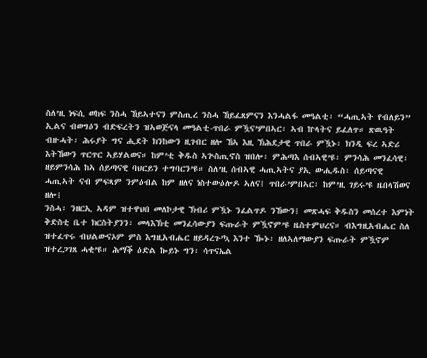ስለ’ዚ ነፍሲ ወከፍ ንስሓ ኸይኣተናን ምስጢረ ንስሓ ኸይፈጸምናን እንሓልፋ መዓልቲ፡ “ሓጢኣት የብለይን” ኢልና ብወግዕን ብድፍረትን ዝኣወጅናላ መዓልቲ-ጥበራ ምዃና’ምበኣር፡ ኣብ ኵላትና ይፈለጥ። ጽዉዓት ብዙሓት፡ ሕሩያት ግና ሒደት ክንከውን ዚገብር ዘሎ ኸኣ እዚ ኽሕደታዊ ጥበራ ምዃኑ፡ ክንዲ ፍረ ኣድሪ እትኸውን ጥርጥር ኣይሃልወና። ከም’ቲ ቅዱስ ኣጕስጢኖስ ዝበሎ፡ ምሕጣእ ሰብኣዊ’ዩ፡ ምንሳሕ መንፈሳዊ፡ ዘይምንሳሕ ከኣ ሰይጣናዊ ባህርይን ተግባርን’ዩ። ስለ’ዚ ሰብኣዊ ሓጢኣትና ያኢ ውሒዱስ፡ ሰይጣናዊ ሓጢኣት ናብ ምፍጻም ንምዕብል ከም ዘለና ነስተውዕሎዶ ኣለና፧ ጥበራ’ምበኣር፡ ከም’ዚ ገይሩ’ዩ ዜበላሽወና ዘሎ፧
ንስሓ፡ ንዘርኢ ኣዳም ዝተዋህበ መለኮታዊ ኽብሪ ምዃኑ ንፈልጥዶ ንኸውን፧ መጽሓፍ ቅዱስን መሰረተ እምነት ቅድስቲ ቤተ ክርስትያንን፡ መላእኽቲ መንፈሳውያን ፍጡራት ምዃኖም’ዩ ዜስተምህረና። ብእግዚአብሔር ስለ ዝተፈጥሩ ብህልውናኦም ምስ እግዚአብሔር ዘይዳረጉ’ኳ እንተ ዀኑ፡ ዘለኣለማውያን ፍጡራት ምዃኖም ዝተረጋገጸ ሓቂ’ዩ። ሕማቕ ዕድል ኰይኑ ግን፡ ሳጥናኤል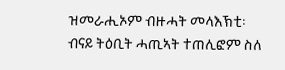ዝመራሒኦም ብዙሓት መላእኽቲ፡ ብናይ ትዕቢት ሓጢኣት ተጠሊፎም ስለ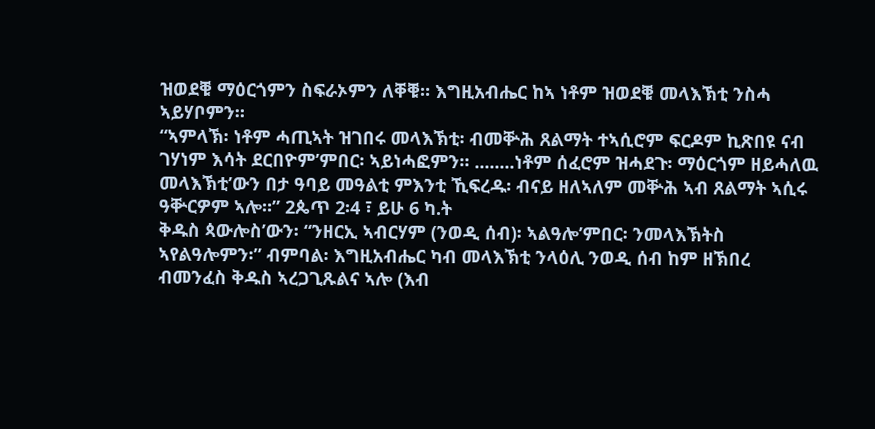ዝወደቑ ማዕርጎምን ስፍራኦምን ለቐቑ። እግዚአብሔር ከኣ ነቶም ዝወደቑ መላእኽቲ ንስሓ ኣይሃቦምን።
“ኣምላኽ፡ ነቶም ሓጢኣት ዝገበሩ መላእኽቲ፡ ብመቝሕ ጸልማት ተኣሲሮም ፍርዶም ኪጽበዩ ናብ ገሃነም እሳት ደርበዮም’ምበር፡ ኣይነሓፎምን። ........ነቶም ሰፈሮም ዝሓደጉ፡ ማዕርጎም ዘይሓለዉ መላእኽቲ’ውን በታ ዓባይ መዓልቲ ምእንቲ ኺፍረዱ፡ ብናይ ዘለኣለም መቝሕ ኣብ ጸልማት ኣሲሩ ዓቝርዎም ኣሎ።” 2ጴጥ 2፡4 ፣ ይሁ 6 ካ.ት
ቅዱስ ጳውሎስ’ውን፡ “ንዘርኢ ኣብርሃም (ንወዲ ሰብ)፡ ኣልዓሎ’ምበር፡ ንመላእኽትስ ኣየልዓሎምን፡” ብምባል፡ እግዚአብሔር ካብ መላእኽቲ ንላዕሊ ንወዲ ሰብ ከም ዘኽበረ ብመንፈስ ቅዱስ ኣረጋጊጹልና ኣሎ (እብ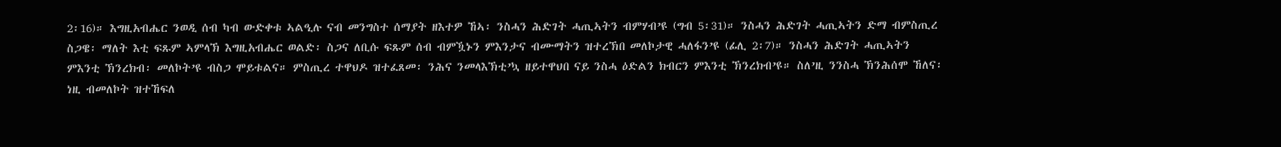2፡16)። እግዚአብሔር ንወዲ ሰብ ካብ ውድቀቱ ኣልዒሉ ናብ መንግስተ ሰማያት ዘእተዎ ኸኣ፡ ንስሓን ሕድገት ሓጢኣትን ብምሃብ’ዩ (ግብ 5፡31)። ንስሓን ሕድገት ሓጢኣትን ድማ ብምስጢረ ስጋዌ፡ ማለት እቲ ፍጹም ኣምላኽ እግዚአብሔር ወልድ፡ ስጋና ለቢሱ ፍጹም ሰብ ብምዃኑን ምእንታና ብሙማትን ዝተረኽበ መለኮታዊ ሓለፋን’ዩ (ፊሊ 2፡7)። ንስሓን ሕድገት ሓጢኣትን ምእንቲ ኽንረክብ፡ መለኮት’ዩ ብስጋ ሞይቱልና። ምስጢረ ተዋህዶ ዝተፈጸመ፡ ንሕና ንመላእኽቲ’ኳ ዘይተዋህበ ናይ ንስሓ ዕድልን ክብርን ምእንቲ ኽንረክብ’ዩ። ስለ’ዚ ንንስሓ ኽንሕሰሞ ኸለና፡ ነዚ ብመለኮት ዝተኸፍለ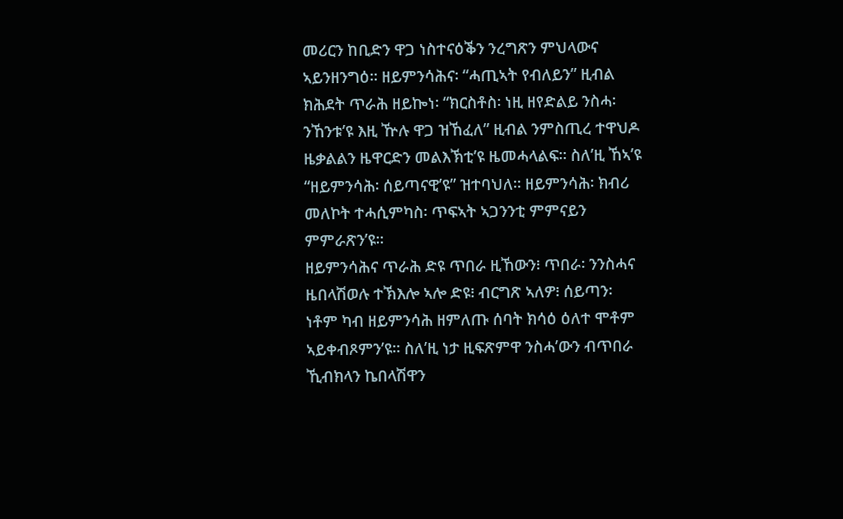መሪርን ከቢድን ዋጋ ነስተናዕቕን ንረግጽን ምህላውና ኣይንዘንግዕ። ዘይምንሳሕና፡ “ሓጢኣት የብለይን” ዚብል ክሕደት ጥራሕ ዘይኰነ፡ “ክርስቶስ፡ ነዚ ዘየድልይ ንስሓ፡ ንኸንቱ’ዩ እዚ ዅሉ ዋጋ ዝኸፈለ” ዚብል ንምስጢረ ተዋህዶ ዜቃልልን ዜዋርድን መልእኽቲ’ዩ ዜመሓላልፍ። ስለ’ዚ ኸኣ’ዩ “ዘይምንሳሕ፡ ሰይጣናዊ’ዩ” ዝተባህለ። ዘይምንሳሕ፡ ክብሪ መለኮት ተሓሲምካስ፡ ጥፍኣት ኣጋንንቲ ምምናይን ምምራጽን’ዩ።
ዘይምንሳሕና ጥራሕ ድዩ ጥበራ ዚኸውን፧ ጥበራ፡ ንንስሓና ዜበላሽወሉ ተኽእሎ ኣሎ ድዩ፧ ብርግጽ ኣለዎ፧ ሰይጣን፡ ነቶም ካብ ዘይምንሳሕ ዘምለጡ ሰባት ክሳዕ ዕለተ ሞቶም ኣይቀብጾምን’ዩ። ስለ’ዚ ነታ ዚፍጽምዋ ንስሓ’ውን ብጥበራ ኺብክላን ኬበላሽዋን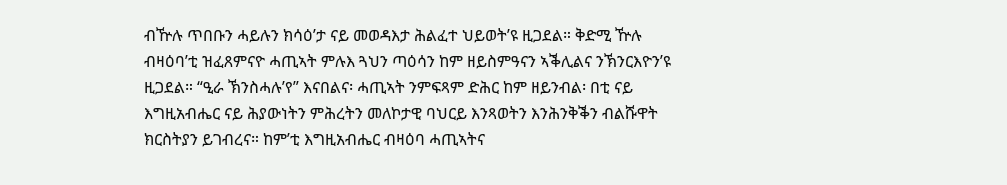ብዅሉ ጥበቡን ሓይሉን ክሳዕ’ታ ናይ መወዳእታ ሕልፈተ ህይወት’ዩ ዚጋደል። ቅድሚ ዅሉ ብዛዕባ’ቲ ዝፈጸምናዮ ሓጢኣት ምሉእ ጓህን ጣዕሳን ከም ዘይስምዓናን ኣቕሊልና ንኽንርእዮን’ዩ ዚጋደል። “ዒራ ኽንስሓሉ’የ” እናበልና፡ ሓጢኣት ንምፍጻም ድሕር ከም ዘይንብል፡ በቲ ናይ እግዚአብሔር ናይ ሕያውነትን ምሕረትን መለኮታዊ ባህርይ እንጻወትን እንሕንቅቕን ብልሹዋት ክርስትያን ይገብረና። ከም’ቲ እግዚአብሔር ብዛዕባ ሓጢኣትና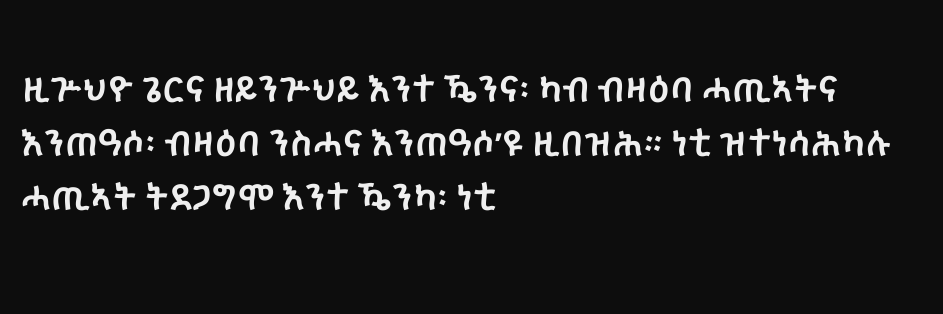ዚጕህዮ ጌርና ዘይንጕህይ እንተ ዄንና፡ ካብ ብዛዕባ ሓጢኣትና እንጠዓሶ፡ ብዛዕባ ንስሓና እንጠዓሶ’ዩ ዚበዝሕ። ነቲ ዝተነሳሕካሉ ሓጢኣት ትደጋግሞ እንተ ዄንካ፡ ነቲ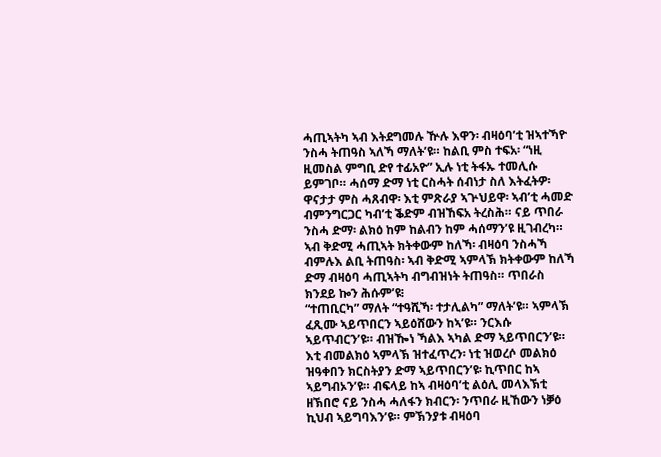ሓጢኣትካ ኣብ እትደግመሉ ዅሉ እዋን፡ ብዛዕባ’ቲ ዝኣተኻዮ ንስሓ ትጠዓስ ኣለኻ ማለት’ዩ። ከልቢ ምስ ተፍአ፡ “ነዚ ዚመስል ምግቢ ድየ ተፊአዮ” ኢሉ ነቲ ትፋኡ ተመሊሱ ይምገቦ። ሓሰማ ድማ ነቲ ርስሓት ሰብነታ ስለ እትፈትዎ፡ ዋናታታ ምስ ሓጸብዋ፡ እቲ ምጽራያ ኣጕህይዋ፡ ኣብ’ቲ ሓመድ ብምንግርጋር ካብ’ቲ ቕድም ብዝኸፍአ ትረስሕ። ናይ ጥበራ ንስሓ ድማ፡ ልክዕ ከም ከልብን ከም ሓሰማን’ዩ ዚገብረካ። ኣብ ቅድሚ ሓጢኣት ክትቀውም ከለኻ፡ ብዛዕባ ንስሓኻ ብምሉእ ልቢ ትጠዓስ፡ ኣብ ቅድሚ ኣምላኽ ክትቀውም ከለኻ ድማ ብዛዕባ ሓጢኣትካ ብግብዝነት ትጠዓስ። ጥበራስ ክንደይ ኰን ሕሱም’ዩ፧
“ተጠቢርካ” ማለት “ተዓሺኻ፡ ተታሊልካ” ማለት’ዩ። ኣምላኽ ፈጺሙ ኣይጥበርን ኣይዕሸውን ከኣ’ዩ። ንርእሱ ኣይጥብርን’ዩ። ብዝዀነ ኻልእ ኣካል ድማ ኣይጥበርን’ዩ። እቲ ብመልክዕ ኣምላኽ ዝተፈጥረን፡ ነቲ ዝወረሶ መልክዕ ዝዓቀበን ክርስትያን ድማ ኣይጥበርን’ዩ፡ ኪጥበር ከኣ ኣይግብኦን’ዩ። ብፍላይ ከኣ ብዛዕባ’ቲ ልዕሊ መላእኽቲ ዘኽበሮ ናይ ንስሓ ሓለፋን ክብርን፡ ንጥበራ ዚኸውን ነቓዕ ኪህብ ኣይግባእን’ዩ። ምኽንያቱ ብዛዕባ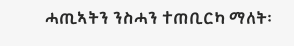ሓጢኣትን ንስሓን ተጠቢርካ ማለት፡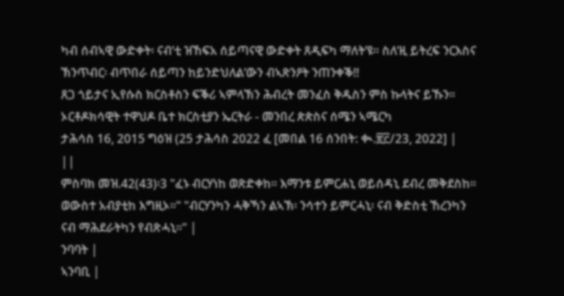ካብ ሰብኣዊ ውድቀት፡ ናብ’ቲ ዝኸፍአ ሰይጣናዊ ውድቀት ጸዲፍካ ማለት’ዩ። ስለ’ዚ ይትረፍ ንርእስና ኽንጥብር፡ ብጥበራ ሰይጣን ከይንድህለል’ውን ብኣጽንዖት ንጠንቀቕ!!
ጸጋ ጎይታና ኢየሱስ ክርስቶስን ፍቕሪ ኣምላኽን ሕብረት መንፈስ ቅዱስን ምስ ኩላትና ይኹን።
ኦርቶዶክሳዊት ተዋህዶ ቤተ ክርስቲያን ኤርትራ - መንበረ ጵጵስና ሰሜን ኣሜርካ
ታሕሳስ 16, 2015 ግዕዝ (25 ታሕሳስ 2022 ፈ [መበል 16 ሰንበት: ቊ.፳፫/23, 2022] |
||
ምስባክ መዝ.42(43)፡3 "ፈኑ ብርሃነከ ወጽድቀከ። እማንቱ ይምርሐኒ ወይሰዳኒ ደብረ መቅደስከ። ወውስተ አብያቲከ እግዚኦ።" "ብርሃንካን ሓቅኻን ልኣኽ፡ ንሳተን ይምርሓኒ፡ ናብ ቅድስቲ ኸረንካን ናብ ማሕደራትካን የብጽሓኒ።" |
ንባባት |
ኣንባቢ |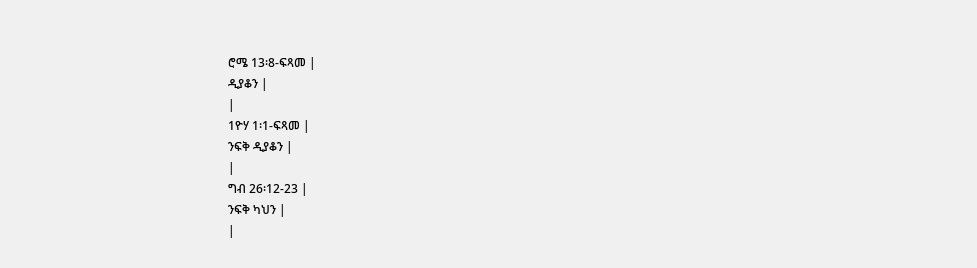ሮሜ 13፡8-ፍጻመ |
ዲያቆን |
|
1ዮሃ 1፡1-ፍጻመ |
ንፍቅ ዲያቆን |
|
ግብ 26፡12-23 |
ንፍቅ ካህን |
|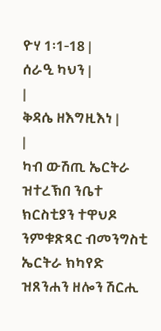ዮሃ 1፡1-18 |
ሰራዒ ካህን |
|
ቅዳሴ ዘእግዚእነ |
|
ካብ ውሽጢ ኤርትራ ዝተረኽበ ንቤተ ክርስቲያን ተዋህዶ ንምቁጽጻር ብመንግስቲ ኤርትራ ክካየድ ዝጸንሐን ዘሎን ሽርሒ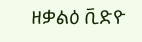ዘቃልዕ ቪድዮ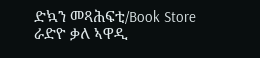ድኳን መጻሕፍቲ/Book Store
ራድዮ ቃለ ኣዋዲ